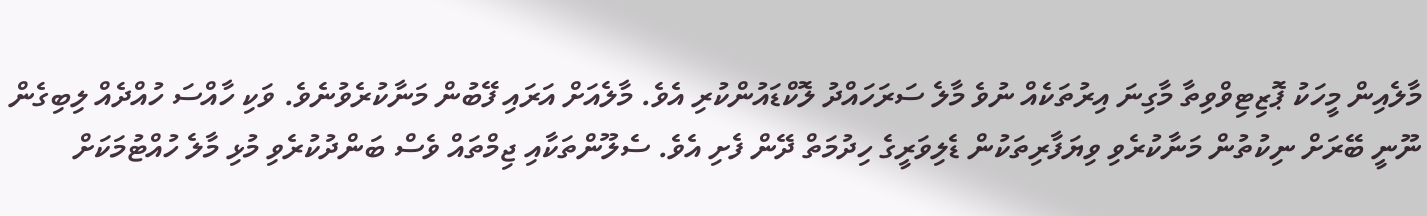މާލެއިން މީހަކު ޕޮޒިޓިވްވިތާ މާގިނަ އިރުތަކެއް ނުވެ މާލެ ސަރަހައްދު ލޮކްޑައުންކުރި އެވެ. މާލެއަށް އަރައި ފޭބުން މަނާކުރެވުނެވެ. ވަކި ހާއްސަ ހުއްދެއް ލިބިގެން ނޫނީ ބޭރަށް ނިކުތުން މަނާކުރެވި ވިޔަފާރިތަކުން ޑެލިވަރީގެ ހިދުމަތް ދޭން ފެށި އެވެ. ސެލޫންތަކާއި ޖިމްތައް ވެސް ބަންދުކުރެވި މުޅި މާލެ ހުއްޓުމަކަށް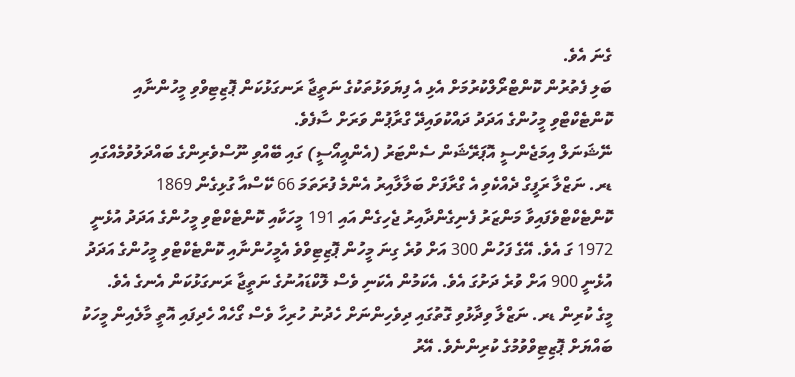ގެނަ އެވެ.
ބަލި ފެތުރުން ކޮންޓްރޯލްކުރުމަށް އެޅި އެ ފިޔަވަޅުތަކުގެ ނަތީޖާ ރަނގަޅުކަން ޕޮޒިޓިވްވި މީހުންނާއި ކޮންޓެކްޓްވި މީހުންގެ އަދަދު ދައްކުވައިދޭ ގްރާޕުން ވަރަށް ސާފެވެ.
ނޭޝަނަލް އިމަޖެންސީ އޮޕަރޭޝަން ސެންޓަރު (އެންއީއޯސީ) ގައި ބޭއްވި ނޫސްވެރިންގެ ބައްދަލުވުމެއްގައި ޑރ. ނަޒްލާ ރަފީގް ދެއްކެވި އެ ގްރާފަށް ބަލާލާއިރު އެންމެ ފުރަތަމަ 66 ކޭސްއާ ގުޅިގެން 1869 ކޮންޓެކްޓްވެފައިވާ މަންޒަރު ފެނިގެންދާއިރު ޖެހިގެން އައި 191 މީހަކާއި ކޮންޓެކްޓްވި މީހުންގެ އަދަދު އުޅެނީ 1972 ގަ އެވެ. އޭގެ ފަހުން 300 އަށް ވުރެ ގިނަ މީހުން ޕޮޒިޓިވްވެ އެމީހުންނާއި ކޮންޓެކްޓްވި މީހުންގެ އަދަދު އުޅެނީ 900 އަށް ވުރެ ދަށުގަ އެވެ. އެކަމުން އެކަނި ވެސް ލޮކްޑައުނުގެ ނަތީޖާ ރަނގަޅުކަން އެނގެ އެވެ.
މީގެ ކުރިން ޑރ. ނަޒްލާ ވިދާޅުވި ގޮތުގައި ދިވެހިންނަށް ހެދުނު ހުރިހާ ވެސް ގޯހެއް ހެދިފައި އޮތީ މާލެއިން މީހަކު ބައްޔަށް ޕޮޒިޓިވްވުމުގެ ކުރިންނެވެ. އޭރު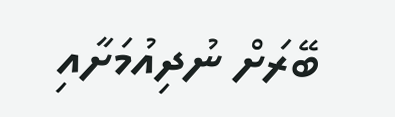ބޭރަށް ނުދިއުމަށާއި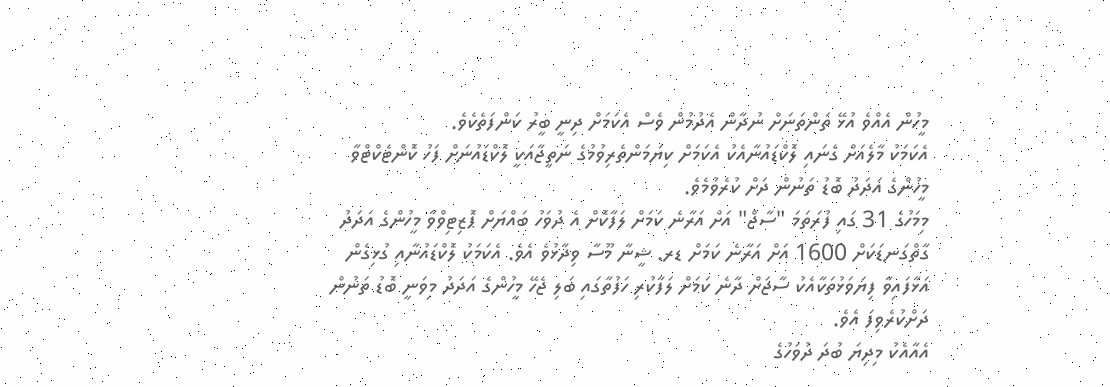މީހުން އެއްވެ އުޅޭ ތަންތަނަށް ނުދާން އެދުމުން ވެސް އެކަމަށް ދިނީ ބީރު ކަންފަތެކެވެ.
އެކަމަކު މާލެއަށް ގެނައި ލޮކްޑައުނާއެކު އެކަމަށް ކިޔަމަންތެރިވުމުގެ ނަތީޖާއަކީ ލޮކްޑައުނަށް ފަހު ކޮންޓެކްޓްވާ މީހުންގެ އަދަދު ބޮޑު ތަނުން ދަށް ކުރެވުމެވެ.
މިމަހުގެ 31 ގައި ފުރަތަމަ "ސާޖް" އަށް އަރާނެ ކަމަށް ލަފާކޮށް އެ ދުވަހު ބައްޔަށް ޕޮޒިޓިވްވާ މީހުންގެ އަދަދު ގާތްގަނޑަކަށް 1600 އަށް އަރާނެ ކަމަށް ޑރ. ޝީނާ މޫސާ ވިދާޅުވެ އެވެ. އެކަމަކު ލޮކްޑައުނާއި ގުޅިގެން އަޅާފައިވާ ފިޔަވަޅުތަކާއެކު ސާޖަށް ދާނެ ކަމަށް ލަފާކުރި ހަފުތާގައި ބަލި ޖެހޭ މީހުންގެ އަދަދު މިވަނީ ބޮޑު ތަނުން ދަށްކުރެވިފަ އެވެ.
އެއާއެކު މިދިޔަ ބުދަ ދުވަހުގެ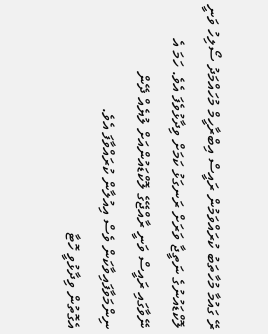ރޭ ގައުމާ މުހާތަބު ކުރައްވަމުން ރައީސް އިބްރާހީމް މުހައްމަދު ސޯލިހު ވަނީ ލޮކްޑައުނުގެ ނަތީޖާ ވަރަށް ރަނގަޅު ކަމަށް ވިދާޅުވެފަ އެވެ. ހަމަ އެ ނޭވާގައި ރައީސް ވަނީ ރާއްޖޭގެ ލޮކްޑައުންއަށް ލުޔެއް ދޭން ނިންމަވާފައިވާކަން ވެސް އިއުލާން ކުރައްވާފަ އެވެ.
އެގޮތުން ވިދާޅުވީ ހޮޓާ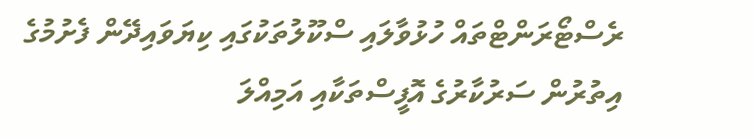ރެސްޓޯރަންޓްތައް ހުޅުވާލައި ސްކޫލުތަކުގައި ކިޔަވައިދޭން ފެށުމުގެ އިތުރުން ސަރުކާރުގެ އޮފީސްތަކާއި އަމިއްލަ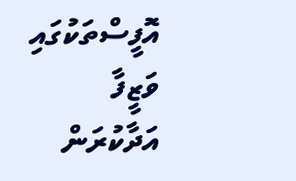އޮފީސްތަކުގައި ވަޒީފާ އަދާކުރަން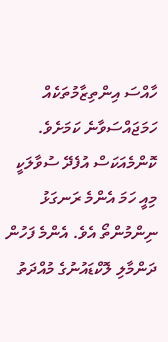ހާއްސަ އިންތިޒާމުތަކެއް ހަމަޖައްސަވާނެ ކަމަށެވެ.
ކޮންމެއަކަސް އުފެދޭ ސުވާލަކީ މިއީ ހަމަ އެންމެ ރަނގަޅު ނިންމުންތޯ އެވެ. އެންމެ ފަހުން ދަންމާލި ލޮކްޑައުނުގެ މުއްދަތު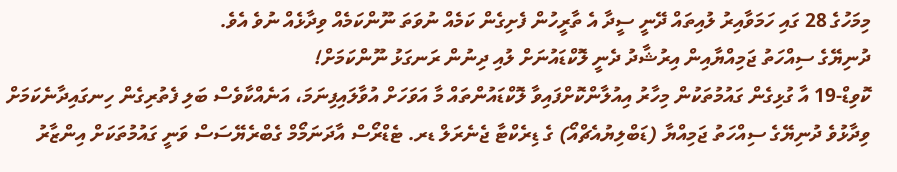މިމަހުގެ 28 ގައި ހަމަވާއިރު ލުއިތައް ދޭނީ ސީދާ އެ ތާރީހުން ފެށިގެން ކަމެއް ނުވަތަ ނޫންކަމެއް ވިދާޅެއް ނުވެ އެވެ.
ދުނިޔޭގެ ސިއްހަތު ޖަމިއްޔާއިން އިރުޝާދު ދެނީ ލޮކްޑައުނަށް ލުއި ދިނުން ރަނގަޅު ނޫންކަމަށް!
ކޮވިޑް-19 އާ ގުޅިގެން ގައުމުތަކުން މިހާރު އިއުލާންކޮށްފައިވާ ލޮކްޑައުންތައް މާ އަވަހަށް އުވާލައިފިނަމަ، އަނެއްކާވެސް ބަލި ފެތުރިގެން ހިނގައިދާނެކަމަށް ވިދާޅުވެ ދުނިޔޭގެ ސިއްހަތު ޖަމިއްޔާ (ޑަބްލިޔުއެޗްއޯ) ގެ ޑިރެކްޓާ ޖެނެރަލް ޑރ. ޓެޑްރޯސް އާދަނަމޯމް ގެބްރެޔޭސަސް ވަނީ ގައުމުތަކަށް އިންޒާރު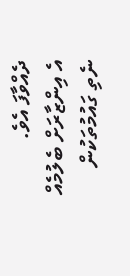ދެއްވާފަ އެވެ.
އެ އިންޒާރަށް ބެލުމެއް ނެތި ގައުމުތަކުން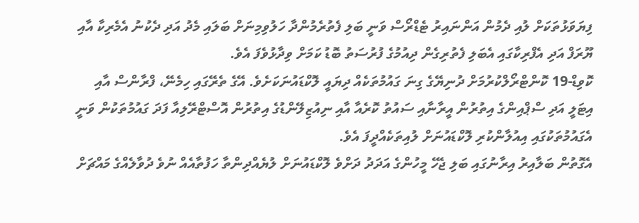ފިޔަވަޅުތަކަށް ލުއި ދެމުން އަންނައިރު ޓެޑްރޯސް ވަނީ ބަލި ފެތުރެމުންދާ ހަލުވިމިނަށް ބަލައި މެދު އަދި ދެކުނު އެމެރިކާ އާއި ޔޫރަފް އަދި އެފްރިކާގައި އެބަލި ފެތުރިގެން ދިއުމުގެ ފުރުސަތު ބޮޑު ކަމަށް ވިދާޅުވެފަ އެވެ.
ކޮވިޑް-19 ކޮންޓްރޯލްކުރުމަށް ދުނިޔޭގެ ގިނަ ގައުމުތަކެއް ދިޔައީ ލޮކްޑައުނަކަށެވެ. އޭގެ ތެރޭގައި ހިމެނޭ، ފްރާންސް އާއި އިޓަލީ އަދި ސްޕްއިންގެ އިތުރުން އީރާނާއި ސައުތު ކޮރެއާ އާއި ނިއުޒިލޭންޑުގެ އިތުރުން އޮސްޓްރޭލިއާ ފަދަ ގައުމުތަކުން ވަނީ އެގައުމުތަކުގައި އިއުލާންކުރި ލޮކްޑައުނަށް ލުއިތަކެއްދީފަ އެވެ.
އެގޮތުން ބަލާއިރު އިރާނުގައި ބަލި ޖެހޭ މީހުންގެ އަދަދު ދަށްވެ ލޮކްޑައުނަށް ލުޔެއްދިންތާ ހަފުތާއެއް ނުވެ ދުވާލެއްގެ މައްޗަށް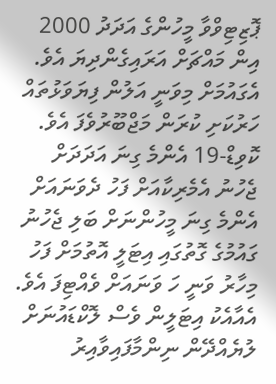ޕޮޒިޓިވްވާ މީހުންގެ އަދަދު 2000 އިން މައްޗަށް އަރައިގެންދިޔަ އެވެ. އެގައުމަށް މިވަނީ އަލުން ފިޔަވަޅުތައް ހަރުކަށި ކުރަން މަޖްބޫރުވެފަ އެވެ.
ކޮވިޑް-19 އެންމެ ގިނަ އަދަދަށް ޖެހުނު އެމެރިކާއަށް ފަހު ދެވަނައަށް އެންމެ ގިނަ މީހުންނަށް ބަލި ޖެހުނު ގައުމުގެ ގޮތުގައި އިޓަލީ އޮތުމަށް ފަހު މިހާރު ވަނީ ހަ ވަނައަށް ވެއްޓިފަ އެވެ. އެއާއެކު އިޓަލީން ވެސް ލޮކްޑައުނަށް ލުޔެއްދޭން ނިންމާފައިވާއިރު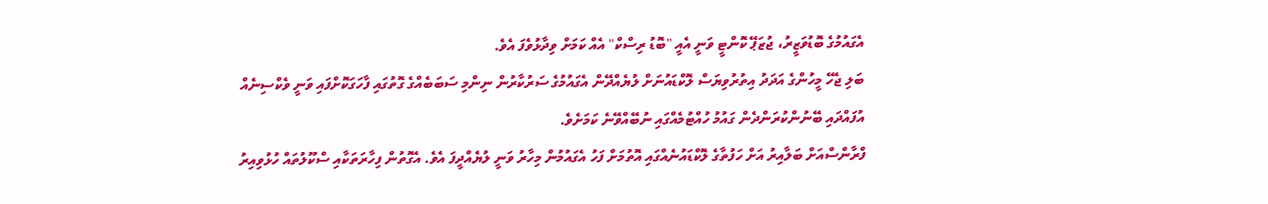އެގައުމުގެ ބޮޑުވަޒީރު، ޖުޒަޕޭ ކޮންޓީ ވަނީ އެއީ "ބޮޑު ރިސްކް" އެއް ކަމަށް ވިދާޅުވެފަ އެވެ.
ބަލި ޖެހޭ މީހުންގެ އަދަދު އިތުރުވިޔަސް ލޮކްޑައުނަށް ލުޔެއްދޭން އެގައުމުގެ ސަރުކާރުން ނިންމި ސަބަބެއްގެ ގޮތުގައި ފާހަގަކޮށްފައި ވަނީ ވެކްސިނެއް އުފައްދައި ބޭނުންކުރަންދެން ގައުމު ހުއްޓުމެއްގައި ނުބޭއްވޭނެ ކަމަށެވެ.
ފްރާންސްއަށް ބަލާއިރު އަށް ހަފުތާގެ ލޮކްޑައުނެއްގައި އޮތުމަށް ފަހު އެގައުމުން މިހާރު ވަނީ ލުޔެއްދީފަ އެވެ. އެގޮތުން ފިހާރަތަކާއި ސްކޫލުތައް ހުޅުވިއިރު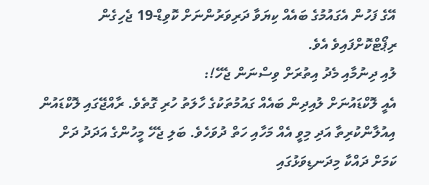އޭގެ ފަހުން އެގައުމުގެ ބައެއް ކިޔަވާ ދަރިވަރުންނަށް ކޮވިޑް-19 ޖެހިގެން ރިޕޯޓްކޮށްފައިވެ އެވެ.
ލުއި ދިނުމާއި މެދު އިތުރަށް ވިސްނަން ޖެހޭ!:
އެއީ ލޮކްޑައުނަށް ލުއިދިން ބައެއް ގައުމުތަކުގެ ހާލަތު ހުރި ގޮތެވެ. ރާއްޖޭގައި ލޮކްޑައުން އިއުލާންކުރިތާ އަދި މިވީ އެއް މަހާއި ހަތް ދުވަހެވެ. ބަލި ޖެހޭ މީހުންގެ އަދަދު ދަށް ކަމަށް ދައްކާ މިދަނޑިވަޅުގައި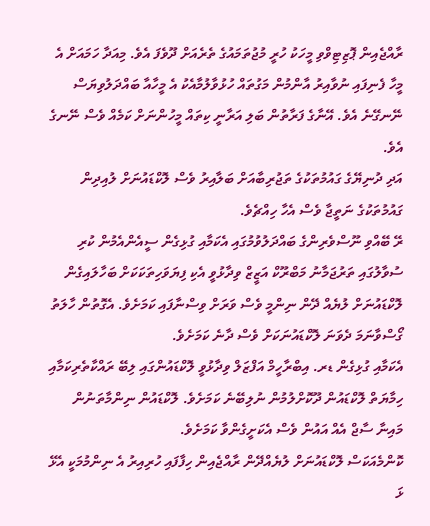ރާއްޖެއިން ޕޮޒިޓިވްވި މީހަކު ހުރީ މުޖުތަމައުގެ ތެރެއަށް ދޫވެފަ އެވެ. މިއަދާ ހަމައަށް އެ މީހާ ފެނިފައި ނުވާއިރު އާންމުން މަގުތައް ހުޅުވާލުމާއެކު އެ މީހާއާ ބައްދަލުވިޔަސް ނޭނގޭނެ އެވެ. އޭނާގެ ފަރާތުން ބަލި އަރާނީ ކިތައް މީހުންނަށް ކަމެއް ވެސް ނޭނގެ އެވެ.
އަދި ދުނިޔޭގެ ގައުމުތަކުގެ ތަޖުރިބާއަށް ބަލާއިރު ވެސް ލޮކްޑައުނަށް ލުއިދިން ގައުމުތަކުގެ ނަތީޖާ ވެސް އެހާ ހިއްޗެވެ.
ރޭ ބޭއްވި ނޫސްވެރިންގެ ބައްދަލުވުމުގައި އެކަމާއި ގުޅިގެން ސީއެންއެމުން ކުރި ސުވާލުގައި ތަރުޖަމާނު މަބްރޫކް އަޒީޒް ވިދާޅުވީ އެކި ފިޔަވަހިތަކަކަށް ބަހާލައިގެން ލޮކްޑައުނަށް ލުޔެއް ދޭން ނިންމީ ވެސް ވަރަށް ވިސްނާފައި ކަމަށެވެ. އެގޮތުން ހާލަތު ގޯސްވާނަމަ ދެވަނަ ލޮކްޑައުނަކަށް ވެސް ދާނެ ކަމަށެވެ.
އެކަމާއި ގުޅިގެން ޑރ. އިބްރާހީމް އަފްޒަލް ވިދާޅުވީ ލޮކްޑައުންގައި ލިބޭ ރައްކާތެރިކަމާއި ހިމާޔަތް ލޮކްޑައުން ދޫކޮށްލުމުން ނުލިބޭނެ ކަމަށެވެ. ލޮކްޑައުން ނިންމާތަނުން މައިނާ ސާޖް އެއް އައުން ވެސް އެކަށީގެންވާ ކަމަށެވެ.
ކޮންމެއަކަސް ލޮކްޑައުނަށް ލުޔެއްދޭން ރާއްޖެއިން ހިފާފައި ހުރިއިރު އެ ނިންމުމަކީ އެޅޭ ޅަ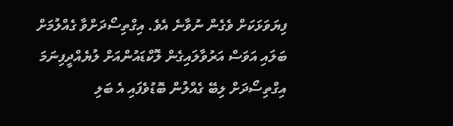ފިޔަވަޅަކަށް ވެގެން ނުވާނެ އެވެ. އިގްތިސޯދަށްވާ ގެއްލުމަށް ބަލައި އަވަސް އަރުވާލައިގެން ލޮކްޑައުންއަށް ލުޔެއްދީފިނަމަ އިގްތިސޯދަށް ލިބޭ ގެއްލުން ބޮޑުވެފައި އެ ބަލި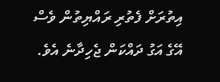އިތުރަށް ފެތުރި ރައްޔިތުން ވެސް އޭގެ އަގު ދައްކަން ޖެހިދާނެ އެވެ.